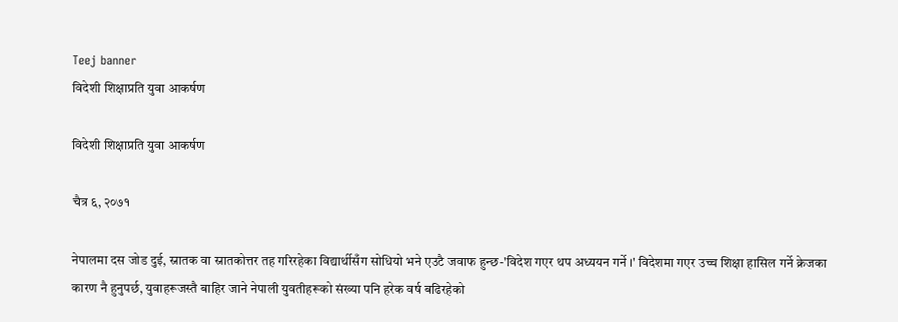Teej banner
विदेशी शिक्षाप्रति युवा आकर्षण

विदेशी शिक्षाप्रति युवा आकर्षण

चैत्र ६, २०७१

नेपालमा दस जोड दुई, स्नातक वा स्नातकोत्तर तह गरिरहेका विद्यार्थीसँग सोधियो भने एउटै जवाफ हुन्छ-'विदेश गएर थप अध्ययन गर्ने ।' विदेशमा गएर उच्च शिक्षा हासिल गर्ने क्रेजका कारण नै हुनुपर्छ, युवाहरूजस्तै बाहिर जाने नेपाली युवतीहरूको संख्या पनि हरेक वर्ष बढिरहेको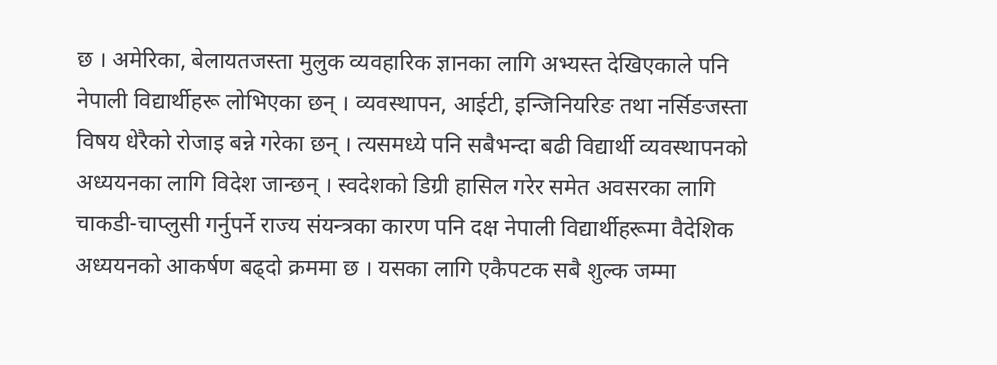छ । अमेरिका, बेलायतजस्ता मुलुक व्यवहारिक ज्ञानका लागि अभ्यस्त देखिएकाले पनि नेपाली विद्यार्थीहरू लोभिएका छन् । व्यवस्थापन, आईटी, इन्जिनियरिङ तथा नर्सिङजस्ता विषय धेरैको रोजाइ बन्ने गरेका छन् । त्यसमध्ये पनि सबैभन्दा बढी विद्यार्थी व्यवस्थापनको अध्ययनका लागि विदेश जान्छन् । स्वदेशको डिग्री हासिल गरेर समेत अवसरका लागि चाकडी-चाप्लुसी गर्नुपर्ने राज्य संयन्त्रका कारण पनि दक्ष नेपाली विद्यार्थीहरूमा वैदेशिक अध्ययनको आकर्षण बढ्दो क्रममा छ । यसका लागि एकैपटक सबै शुल्क जम्मा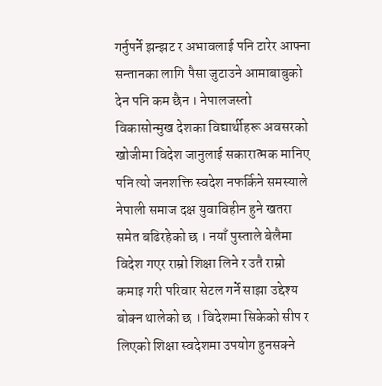गर्नुपर्ने झन्झट र अभावलाई पनि टारेर आफ्ना सन्तानका लागि पैसा जुटाउने आमाबाबुको देन पनि कम छैन । नेपालजस्तो विकासोन्मुख देशका विद्यार्थीहरू अवसरको खोजीमा विदेश जानुलाई सकारात्मक मानिए पनि त्यो जनशक्ति स्वदेश नफर्किने समस्याले नेपाली समाज दक्ष युवाविहीन हुने खतरा समेत बढिरहेको छ । नयाँ पुस्ताले बेलैमा विदेश गएर राम्रो शिक्षा लिने र उतै राम्रो कमाइ गरी परिवार सेटल गर्ने साझा उद्देश्य बोक्न थालेको छ । विदेशमा सिकेको सीप र लिएको शिक्षा स्वदेशमा उपयोग हुनसक्ने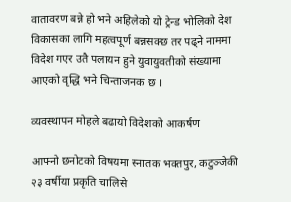वातावरण बन्ने हो भने अहिलेको यो ट्रेन्ड भोलिको देश विकासका लागि महत्वपूर्ण बन्नसक्छ तर पढ्ने नाममा विदेश गएर उतै पलायन हुने युवायुवतीको संख्यामा आएको वृद्धि भने चिन्ताजनक छ ।

व्यवस्थापन मोहले बढायो विदेशको आकर्षण

आफ्नो छनोटको विषयमा स्नातक भक्तपुर, कटुञ्जेकी २३ वर्षीया प्रकृति चालिसे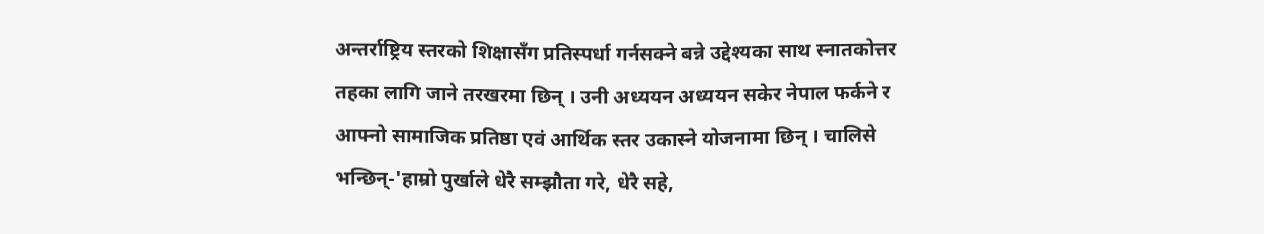अन्तर्राष्ट्रिय स्तरको शिक्षासँग प्रतिस्पर्धा गर्नसक्ने बन्ने उद्देश्यका साथ स्नातकोत्तर तहका लागि जाने तरखरमा छिन् । उनी अध्ययन अध्ययन सकेर नेपाल फर्कने र आफ्नो सामाजिक प्रतिष्ठा एवं आर्थिक स्तर उकास्ने योजनामा छिन् । चालिसे भन्छिन्-'हाम्रो पुर्खाले धेरै सम्झौता गरे, धेरै सहे,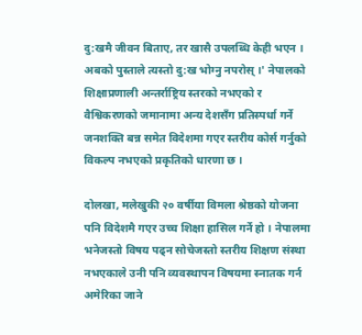दु:खमै जीवन बिताए, तर खासै उपलब्धि केही भएन । अबको पुस्ताले त्यस्तो दु:ख भोग्नु नपरोस् ।' नेपालको शिक्षाप्रणाली अन्तर्राष्ट्रिय स्तरको नभएको र वैश्विकरणको जमानामा अन्य देशसँग प्रतिस्पर्धा गर्ने जनशक्ति बन्न समेत विदेशमा गएर स्तरीय कोर्स गर्नुको विकल्प नभएको प्रकृतिको धारणा छ ।

दोलखा, मलेखुकी २० वर्षीया विमला श्रेष्ठको योजना पनि विदेशमै गएर उच्च शिक्षा हासिल गर्ने हो । नेपालमा भनेजस्तो विषय पढ्न सोचेजस्तो स्तरीय शिक्षण संस्था नभएकाले उनी पनि व्यवस्थापन विषयमा स्नातक गर्न अमेरिका जाने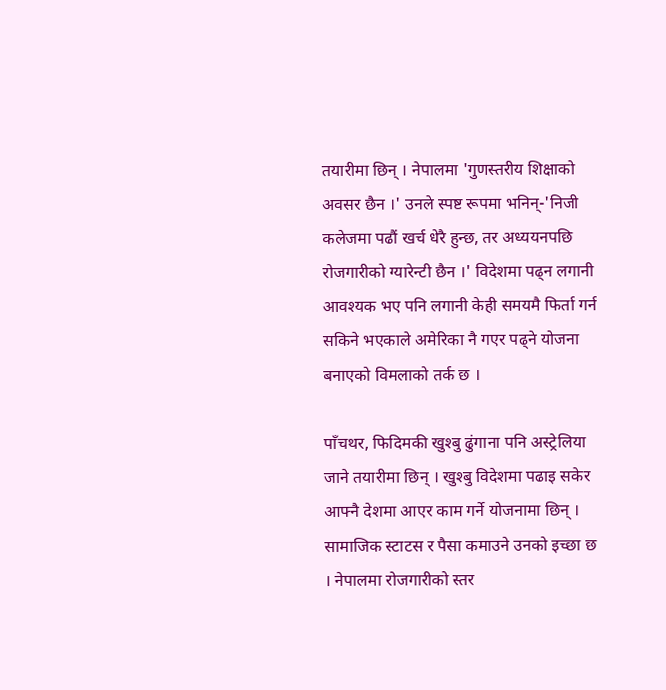तयारीमा छिन् । नेपालमा 'गुणस्तरीय शिक्षाको अवसर छैन ।' उनले स्पष्ट रूपमा भनिन्-'निजी कलेजमा पढौं खर्च धेरै हुन्छ, तर अध्ययनपछि रोजगारीको ग्यारेन्टी छैन ।' विदेशमा पढ्न लगानी आवश्यक भए पनि लगानी केही समयमै फिर्ता गर्न सकिने भएकाले अमेरिका नै गएर पढ्ने योजना बनाएको विमलाको तर्क छ ।

पाँचथर, फिदिमकी खुश्बु ढुंगाना पनि अस्ट्रेलिया जाने तयारीमा छिन् । खुश्बु विदेशमा पढाइ सकेर आफ्नै देशमा आएर काम गर्ने योजनामा छिन् । सामाजिक स्टाटस र पैसा कमाउने उनको इच्छा छ । नेपालमा रोजगारीको स्तर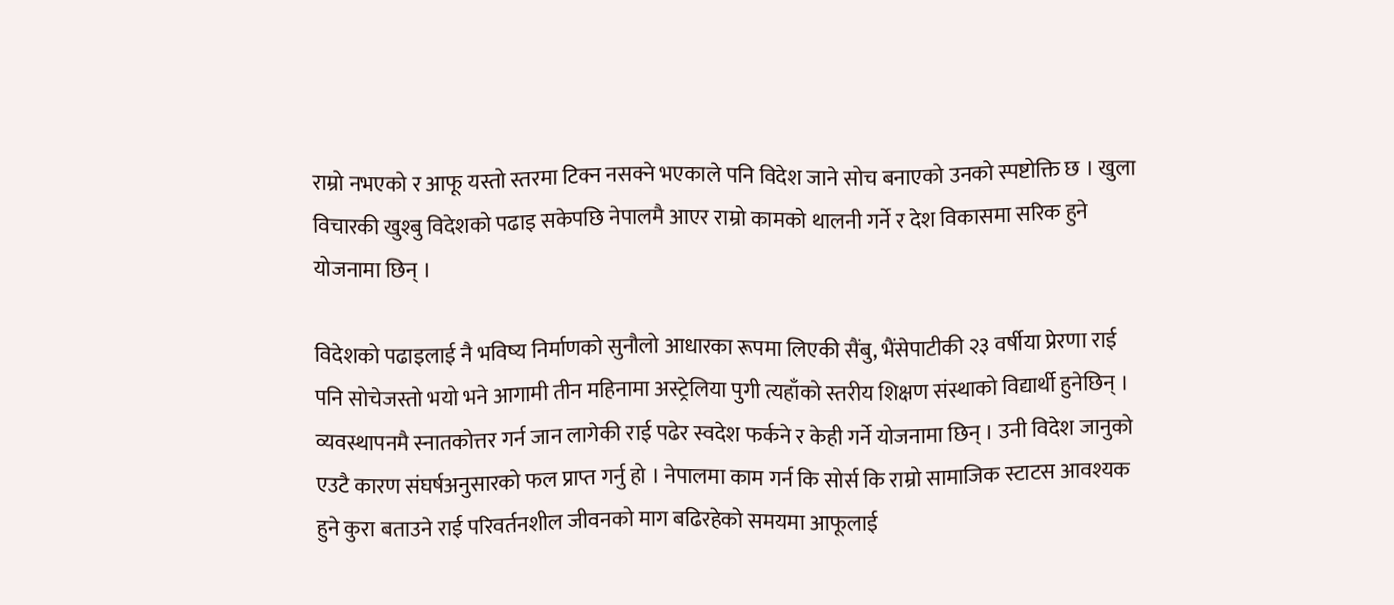राम्रो नभएको र आफू यस्तो स्तरमा टिक्न नसक्ने भएकाले पनि विदेश जाने सोच बनाएको उनको स्पष्टोक्ति छ । खुला विचारकी खुश्बु विदेशको पढाइ सकेपछि नेपालमै आएर राम्रो कामको थालनी गर्ने र देश विकासमा सरिक हुने योजनामा छिन् ।

विदेशको पढाइलाई नै भविष्य निर्माणको सुनौलो आधारका रूपमा लिएकी सैंबु, भैंसेपाटीकी २३ वर्षीया प्रेरणा राई पनि सोचेजस्तो भयो भने आगामी तीन महिनामा अस्ट्रेलिया पुगी त्यहाँको स्तरीय शिक्षण संस्थाको विद्यार्थी हुनेछिन् । व्यवस्थापनमै स्नातकोत्तर गर्न जान लागेकी राई पढेर स्वदेश फर्कने र केही गर्ने योजनामा छिन् । उनी विदेश जानुको एउटै कारण संघर्षअनुसारको फल प्राप्त गर्नु हो । नेपालमा काम गर्न कि सोर्स कि राम्रो सामाजिक स्टाटस आवश्यक हुने कुरा बताउने राई परिवर्तनशील जीवनको माग बढिरहेको समयमा आफूलाई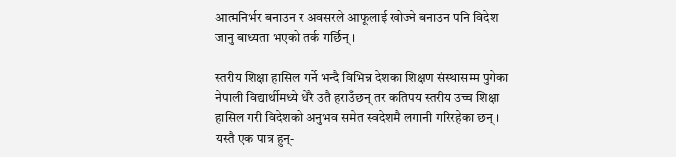आत्मनिर्भर बनाउन र अवसरले आफूलाई खोज्ने बनाउन पनि विदेश जानु बाध्यता भएको तर्क गर्छिन् ।

स्तरीय शिक्षा हासिल गर्ने भन्दै विभिन्न देशका शिक्षण संस्थासम्म पुगेका नेपाली विद्यार्थीमध्ये धेरै उतै हराउँछन् तर कतिपय स्तरीय उच्च शिक्षा हासिल गरी विदेशको अनुभव समेत स्वदेशमै लगानी गरिरहेका छन् । यस्तै एक पात्र हुन्-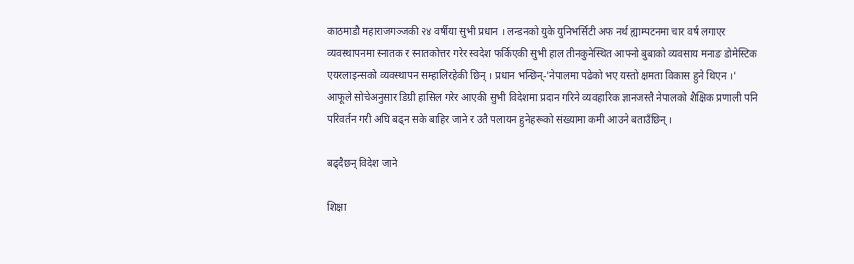काठमाडौ महाराजगञ्जकी २४ वर्षीया सुभी प्रधान । लन्डनको युके युनिभर्सिटी अफ नर्थ ह्याम्पटनमा चार वर्ष लगाएर व्यवस्थापनमा स्नातक र स्नातकोत्तर गरेर स्वदेश फर्किएकी सुभी हाल तीनकुनेस्थित आफ्नो बुबाको व्यवसाय मनाङ डोमेस्टिक एयरलाइन्सको व्यवस्थापन सम्हालिरहेकी छिन् । प्रधान भन्छिन्-'नेपालमा पढेको भए यस्तो क्षमता विकास हुने थिएन ।' आफूले सोचेअनुसार डिग्री हासिल गरेर आएकी सुभी विदेशमा प्रदान गरिने व्यवहारिक ज्ञानजस्तै नेपालको शैक्षिक प्रणाली पनि परिवर्तन गरी अघि बढ्न सके बाहिर जाने र उतै पलायन हुनेहरूको संख्यामा कमी आउने बताउँछिन् ।

बढ्दैछन् विदेश जाने

शिक्षा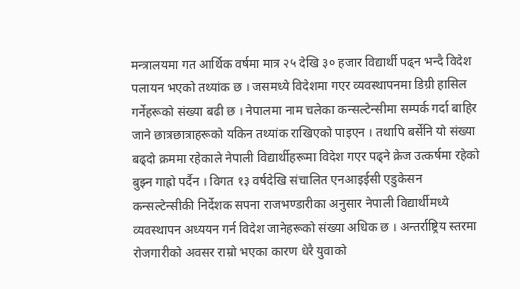मन्त्रालयमा गत आर्थिक वर्षमा मात्र २५ देखि ३० हजार विद्यार्थी पढ्न भन्दै विदेश पलायन भएको तथ्यांक छ । जसमध्ये विदेशमा गएर व्यवस्थापनमा डिग्री हासिल गर्नेहरूको संख्या बढी छ । नेपालमा नाम चलेका कन्सल्टेन्सीमा सम्पर्क गर्दा बाहिर जाने छात्रछात्राहरूको यकिन तथ्यांक राखिएको पाइएन । तथापि बर्सेनि यो संख्या बढ्दो क्रममा रहेकाले नेपाली विद्यार्थीहरूमा विदेश गएर पढ्ने क्रेज उत्कर्षमा रहेको बुझ्न गाह्रो पर्दैन । विगत १३ वर्षदेखि संचालित एनआइईसी एडुकेसन कन्सल्टेन्सीकी निर्देशक सपना राजभण्डारीका अनुसार नेपाली विद्यार्थीमध्ये व्यवस्थापन अध्ययन गर्न विदेश जानेहरूको संख्या अधिक छ । अन्तर्राष्ट्रिय स्तरमा रोजगारीको अवसर राम्रो भएका कारण धेरै युवाको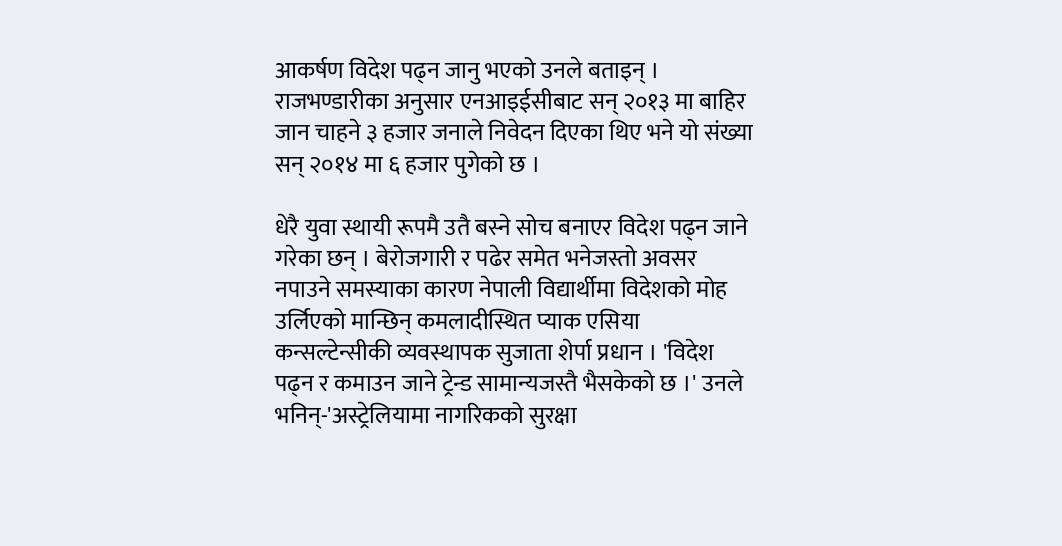आकर्षण विदेश पढ्न जानु भएको उनले बताइन् । राजभण्डारीका अनुसार एनआइईसीबाट सन् २०१३ मा बाहिर जान चाहने ३ हजार जनाले निवेदन दिएका थिए भने यो संख्या सन् २०१४ मा ६ हजार पुगेको छ ।

धेरै युवा स्थायी रूपमै उतै बस्ने सोच बनाएर विदेश पढ्न जाने गरेका छन् । बेरोजगारी र पढेर समेत भनेजस्तो अवसर नपाउने समस्याका कारण नेपाली विद्यार्थीमा विदेशको मोह उर्लिएको मान्छिन् कमलादीस्थित प्याक एसिया कन्सल्टेन्सीकी व्यवस्थापक सुजाता शेर्पा प्रधान । 'विदेश पढ्न र कमाउन जाने ट्रेन्ड सामान्यजस्तै भैसकेको छ ।' उनले भनिन्-'अस्ट्रेलियामा नागरिकको सुरक्षा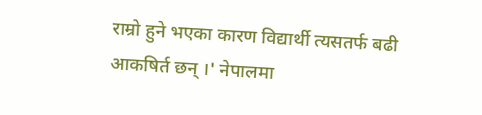राम्रो हुने भएका कारण विद्यार्थी त्यसतर्फ बढी आकषिर्त छन् ।' नेपालमा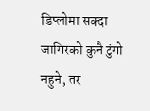डिप्लोमा सक्दा जागिरको कुनै टुंगो नहुने, तर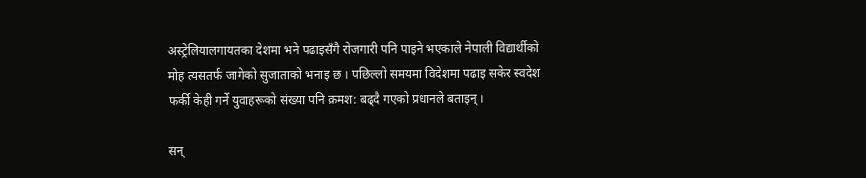अस्ट्रेलियालगायतका देशमा भने पढाइसँगै रोजगारी पनि पाइने भएकाले नेपाली विद्यार्थीको मोह त्यसतर्फ जागेको सुजाताको भनाइ छ । पछिल्लो समयमा विदेशमा पढाइ सकेर स्वदेश फर्की केही गर्ने युवाहरूको संख्या पनि क्रमश: बढ्दै गएको प्रधानले बताइन् ।

सन्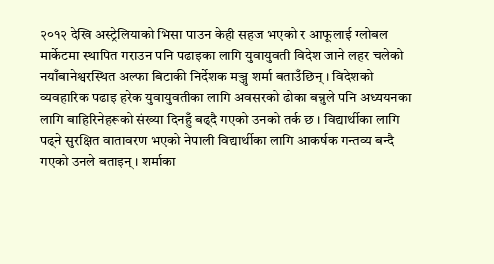२०१२ देखि अस्ट्रेलियाको भिसा पाउन केही सहज भएको र आफूलाई ग्लोबल मार्केटमा स्थापित गराउन पनि पढाइका लागि युवायुवती विदेश जाने लहर चलेको नयाँबानेश्वरस्थित अल्फा बिटाकी निर्देशक मञ्जु शर्मा बताउँछिन् । विदेशको व्यवहारिक पढाइ हरेक युवायुवतीका लागि अवसरको ढोका बन्नुले पनि अध्ययनका लागि बाहिरिनेहरूको संख्या दिनहुँ बढ्दै गएको उनको तर्क छ । विद्यार्थीका लागि पढ्ने सुरक्षित वातावरण भएको नेपाली विद्यार्थीका लागि आकर्षक गन्तव्य बन्दै गएको उनले बताइन् । शर्माका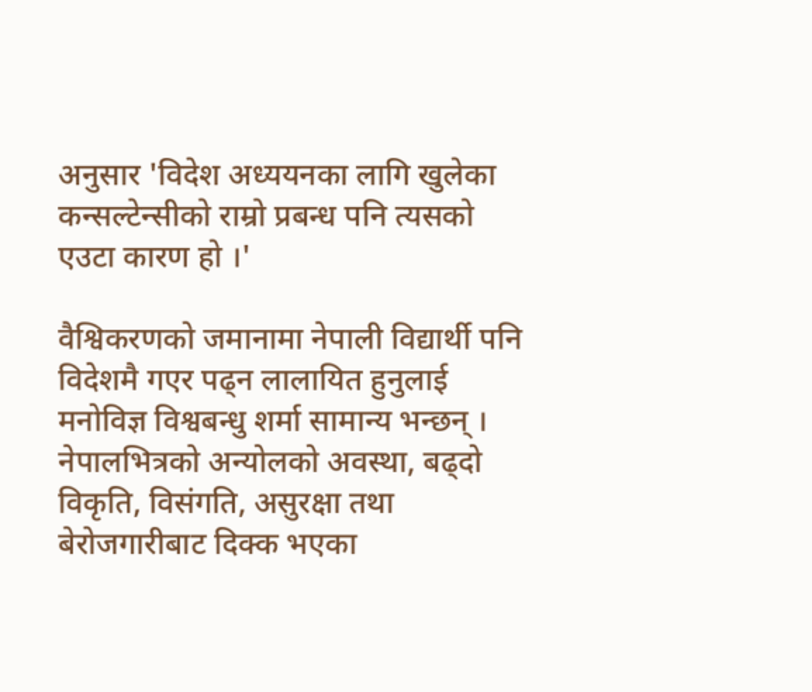अनुसार 'विदेश अध्ययनका लागि खुलेका कन्सल्टेन्सीको राम्रो प्रबन्ध पनि त्यसको एउटा कारण हो ।'

वैश्विकरणको जमानामा नेपाली विद्यार्थी पनि विदेशमै गएर पढ्न लालायित हुनुलाई मनोविज्ञ विश्वबन्धु शर्मा सामान्य भन्छन् । नेपालभित्रको अन्योलको अवस्था, बढ्दो विकृति, विसंगति, असुरक्षा तथा बेरोजगारीबाट दिक्क भएका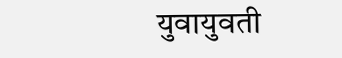युवायुवती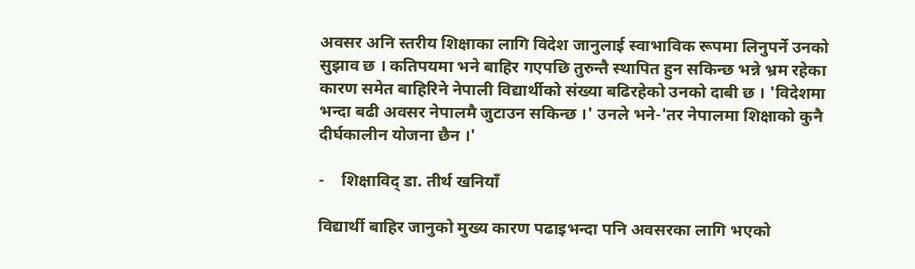अवसर अनि स्तरीय शिक्षाका लागि विदेश जानुलाई स्वाभाविक रूपमा लिनुपर्ने उनको सुझाव छ । कतिपयमा भने बाहिर गएपछि तुरुन्तै स्थापित हुन सकिन्छ भन्ने भ्रम रहेका कारण समेत बाहिरिने नेपाली विद्यार्थीको संख्या बढिरहेको उनको दाबी छ । 'विदेशमा भन्दा बढी अवसर नेपालमै जुटाउन सकिन्छ ।' उनले भने-'तर नेपालमा शिक्षाको कुनै दीर्घकालीन योजना छैन ।'

-    शिक्षाविद् डा. तीर्थ खनियाँ

विद्यार्थी बाहिर जानुको मुख्य कारण पढाइभन्दा पनि अवसरका लागि भएको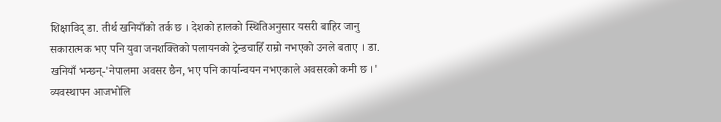शिक्षाविद् डा. तीर्थ खनियाँको तर्क छ । देशको हालको स्थितिअनुसार यसरी बाहिर जानु सकारात्मक भए पनि युवा जनशक्तिको पलायनको ट्रेन्डचाहिँ राम्रो नभएको उनले बताए । डा. खनियाँ भन्छन्-'नेपालमा अवसर छैन, भए पनि कार्यान्वयन नभएकाले अवसरको कमी छ ।' व्यवस्थापन आजभोलि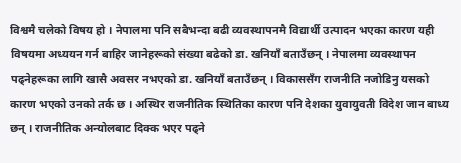विश्वमै चलेको विषय हो । नेपालमा पनि सबैभन्दा बढी व्यवस्थापनमै विद्यार्थी उत्पादन भएका कारण यही विषयमा अध्ययन गर्न बाहिर जानेहरूको संख्या बढेको डा. खनियाँ बताउँछन् । नेपालमा व्यवस्थापन पढ्नेहरूका लागि खासै अवसर नभएको डा. खनियाँ बताउँछन् । विकाससँग राजनीति नजोडिनु यसको कारण भएको उनको तर्क छ । अस्थिर राजनीतिक स्थितिका कारण पनि देशका युवायुवती विदेश जान बाध्य छन् । राजनीतिक अन्योलबाट दिक्क भएर पढ्ने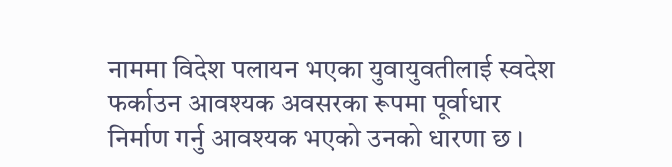नाममा विदेश पलायन भएका युवायुवतीलाई स्वदेश फर्काउन आवश्यक अवसरका रूपमा पूर्वाधार निर्माण गर्नु आवश्यक भएको उनको धारणा छ ।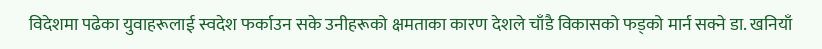विदेशमा पढेका युवाहरूलाई स्वदेश फर्काउन सके उनीहरूको क्षमताका कारण देशले चाँडै विकासको फड्को मार्न सक्ने डा. खनियाँ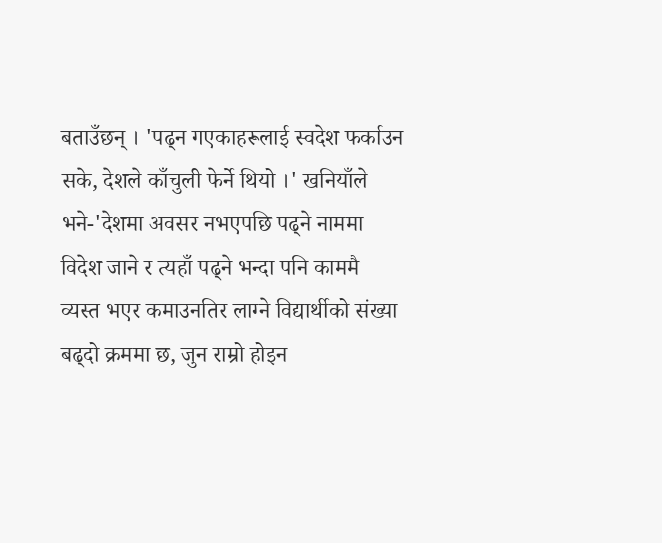बताउँछन् । 'पढ्न गएकाहरूलाई स्वदेश फर्काउन सके, देशले काँचुली फेर्ने थियो ।' खनियाँले भने-'देशमा अवसर नभएपछि पढ्ने नाममा विदेश जाने र त्यहाँ पढ्ने भन्दा पनि काममै व्यस्त भएर कमाउनतिर लाग्ने विद्यार्थीको संख्या बढ्दो क्रममा छ, जुन राम्रो होइन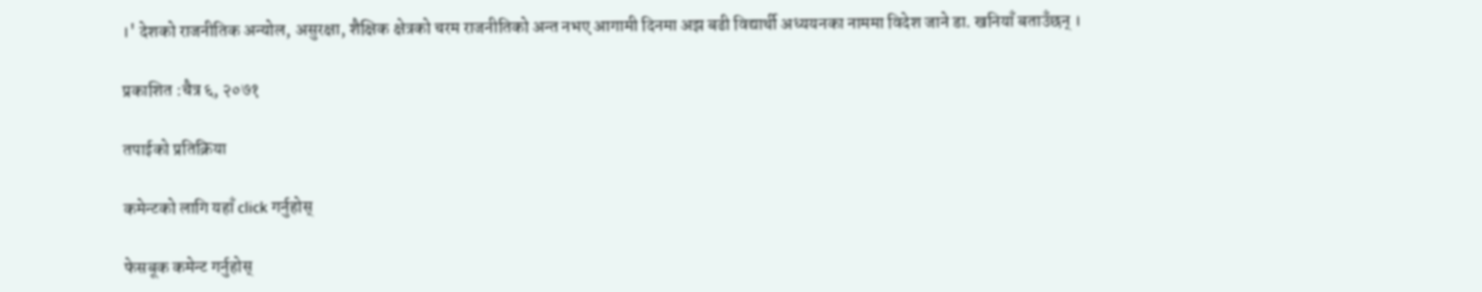।' देशको राजनीतिक अन्योल, असुरक्षा, शैक्षिक क्षेत्रको चरम राजनीतिको अन्त नभए आगामी दिनमा अझ बढी विद्यार्थी अध्ययनका नाममा विदेश जाने डा. खनियाँ बताउँछन् ।

प्रकाशित :चैत्र ६, २०७१

तपाईको प्रतिक्रिया

कमेन्टको लागि यहाँ click गर्नुहोस्

फेसबूक कमेन्ट गर्नुहोस्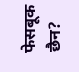फेसबूक छैन?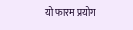यो फारम प्रयोग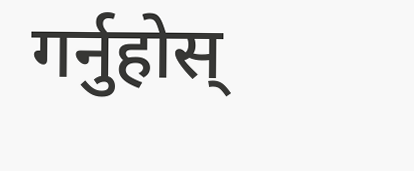गर्नुहोस्